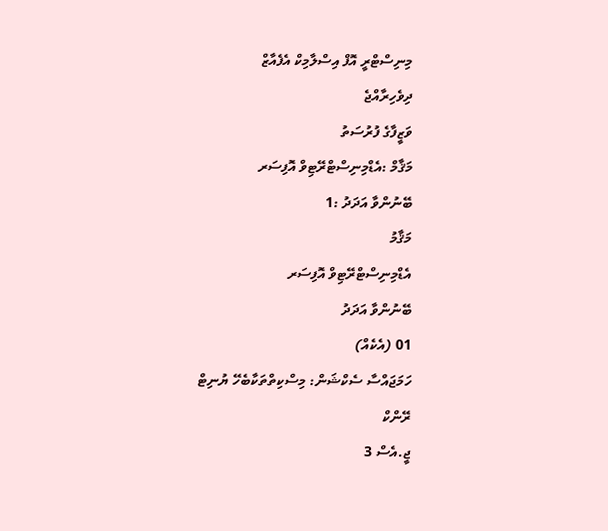މިނިސްޓްރީ އޮފް އިސްލާމިކް އެފެއާޒް
ދިވެހިރާއްޖެ
ވަޒީފާގެ ފުރުސަތު
މަޤާމް :އެޑްމިނިސްޓްރޭޓިވް އޮފިސަރ
ބޭނުންވާ އަދަދު :1
މަޤާމު
އެޑްމިނިސްޓްރޭޓިވް އޮފިސަރ
ބޭނުންވާ އަދަދު
01 (އެކެއް)
ހަމަޖައްސާ ސެކްޝަން: މިސްކިތްތަކާބެހޭ ޔުނިޓް
ރޭންކް
ޖީ.އެސް 3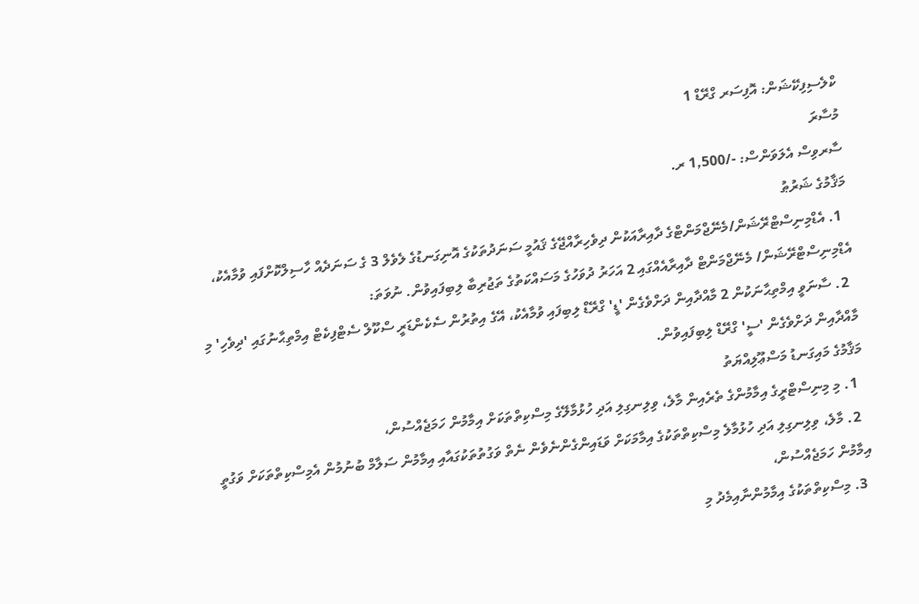ކްލެސިފިކޭޝަން: އޮފިސަރ ގްރޭޑް 1
މުސާރަ
ސާރވިސް އެލަވަންސް: -/1,500 ރ.
މަޤާމުގެ ޝަރުޠު
  1. އެޑްމިނިސްޓްރޭޝަން/މެނޭޖްމަންޓްގެ ދާއިރާއަކުން ދިވެހިރާއްޖޭގެ ޤައުމީ ސަނަދުތަކުގެ އޮނިގަނޑުގެ ލެވެލް 3 ގެ ސަނަދެއް ހާސިލްކޮށްފައި ވުމާއެކު، އެޑްމިނިސްޓްރޭޝަން/ މެނޭޖްމަންޓް ދާއިރާއެއްގައި 2 އަހަރު ދުވަހުގެ މަސައްކަތުގެ ތަޖުރިބާ ލިބިފައިވުން. ނުވަތަ:
  2. ސާނަވީ އިމްތިޙާނަކުން 2 މާއްދާއިން ދަށްވެގެން 'ޑީ' ގްރޭޑް ލިބިފައި ވުމާއެކު، އޭގެ އިތުރުން ސެކެންޑަރީ ސްކޫލް ސެޓްފިކެޓް އިމްތިޙާނުގައި 'ދިވެހި' މި މާއްދާއިން ދަށްވެގެން 'ސީ' ގްރޭޑް ލިބިފައިވުން.
މަޤާމުގެ މައިގަނޑު މަސްޢޫލިއްޔަތު
  1. މި މިނިސްޓްރީގެ އިމާމުންގެ ތެރެއިން މާލެ، ވިލިނގިލި އަދި ހުޅުމާލޭގެ މިސްކިތްތަކަށް އިމާމުން ހަމަޖެއްސުން،
  2. މާލެ، ވިލިނގިލި އަދި ހުޅުމާލެ މިސްކިތްތަކުގެ އިމާމަކަށް ވަޑައިންގެންނެވެން ނެތް ވަގުތުތަކުގައާއި އިމާމުން ސަލާމް ބުނުމުން އެމިސްކިތްތަކަށް ވަގުތީ އިމާމުން ހަމަޖެއްސުން،
  3. މިސްކިތްތަކުގެ އިމާމުންނާއިމެދު މި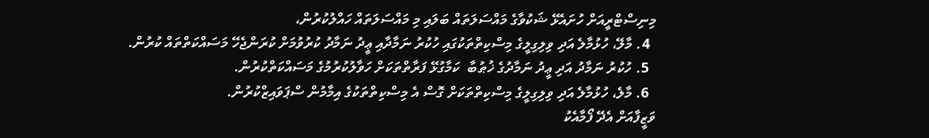މިނިސްޓްރީއަށް ހުށައެޅޭ ޝަކުވާގެ މައްސަލަތައް ބަލައި މި މައްސަލަތައް ހައްލުކުރުން،
  4. މާލޭ، ހުޅުމާލެ އަދި ވިލިގިލީގެ މިސްކިތްތަކުގައި ހުކުރު ނަމާދާއި ޢީދު ނަމާދު ކުރުވުމަށް ކުރަންޖެހޭ މަސައްކަތްތައް ކުރުން.
  5. ހުކުރު ނަމާދު އަދި ޢީދު ނަމާދުގެ ޚުޠުބާ  ކަމާގުޅޭ ފަރާތްތަކަށް ހަވާލުކުރުމުގެ މަސައްކަތްކުރުން.
  6. މާލެ، ހުޅުމާލެ އަދި ވިލިގިލީގެ މިސްކިތްތަކަށް ގޮސް އެ މިސްކިތްތަކުގެ އިމާމުން ސްޕަވައިޒްކުރުން.
ވަޒީފާއަށް އެދޭ ފޯމާއެކު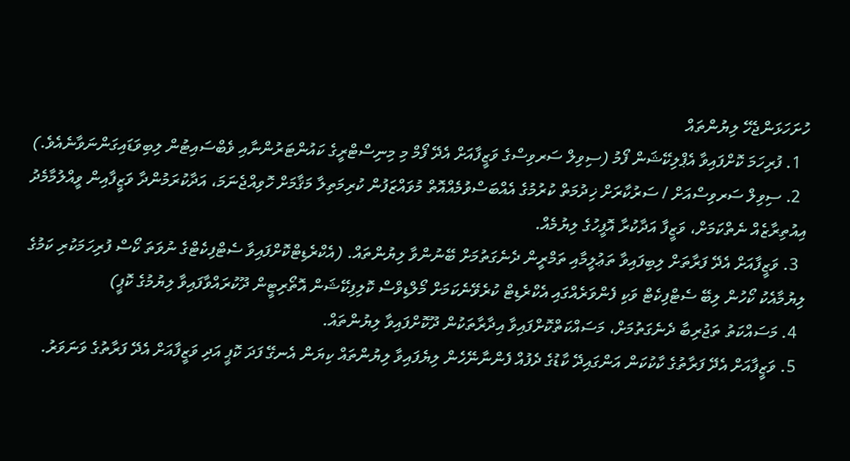ހުށަހަޅަންޖެހޭ ލިޔުންތައް
  1. ފުރިހަމަ ކޮށްފައިވާ އެޕްލިކޭޝަން ފޯމު (ސިވިލް ސަރވިސްގެ ވަޒީފާއަށް އެދޭ ފޯމް މި މިނިސްޓްރީގެ ކައުންޓަރުންނާއި ވެބްސައިޓުން ލިބިވަޑައިގަންނަވާނެއެވެ.)
  2. ސިވިލް ސަރވިސްއަށް / ސަރުކާރަށް ޚިދުމަތް ކުރުމުގެ އެއްބަސްވުމެއްއޮތް މުވައްޒަފުން ކުރިމަތިލާ މަޤާމަށް ހޮވިއްޖެނަމަ، އަދާކުރަމުންދާ ވަޒީފާއިން ވީއްލުމާމެދު އިއުތިރާޒެއް ނެތްކަމަށް، ވަޒީފާ އަދާކުރާ އޮފީހުގެ ލިޔުމެއް.
  3. ވަޒީފާއަށް އެދޭ ފަރާތަށް ލިބިފައިވާ ތަޢުލީމާއި ތަމްރީން ދެނެގަތުމަށް ބޭނުންވާ ލިޔުންތައް. (އެކްރެޑިޓްކޮށްފައިވާ ސެޓްފިކެޓްގެ ނުވަތަ ކޯސް ފުރިހަމަކުރި ކަމުގެ ލިޔުމާއެކު ކޯހުން ލިބޭ ސެޓްފިކެޓް ވަކި ފެންވަރެއްގައި އެކްރެޑިޓް ކުރެވޭނެކަމަށް މޯލްޑިވްސް ކޮލިފިކޭޝަން އޮތޯރިޓީން ދޫކުރައްވާފައިވާ ލިޔުމުގެ ކޮޕީ)
  4. މަސައްކަތު ތަޖުރިބާ ދެނެގަތުމަށް، މަސައްކަތްކޮށްފައިވާ އިދާރާތަކުން ދޫކޮށްފައިވާ ލިޔުންތައް.
  5. ވަޒީފާއަށް އެދޭ ފަރާތުގެ ކާކުކަން އަންގައިދޭ ކާޑުގެ ދެފުއް ފެންނާނޭހެން ލިޔެފައިވާ ލިޔުންތައް ކިޔަން އެނގޭ ފަދަ ކޮޕީ އަދި ވަޒީފާއަށް އެދޭ ފަރާތުގެ ވަނަވަރު.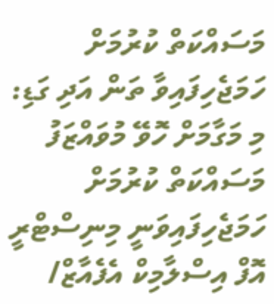މަސައްކަތް ކުރުމަށް ހަމަޖެހިފައިވާ ތަން އަދި ގަޑި: މި މަގާމަށް ހޮވޭ މުވައްޒަފު މަސައްކަތް ކުރުމަށް ހަމަޖެހިފައިވަނީ މިނިސްޓްރީ އޮފް އިސްލާމިކް އެފެއާޒް/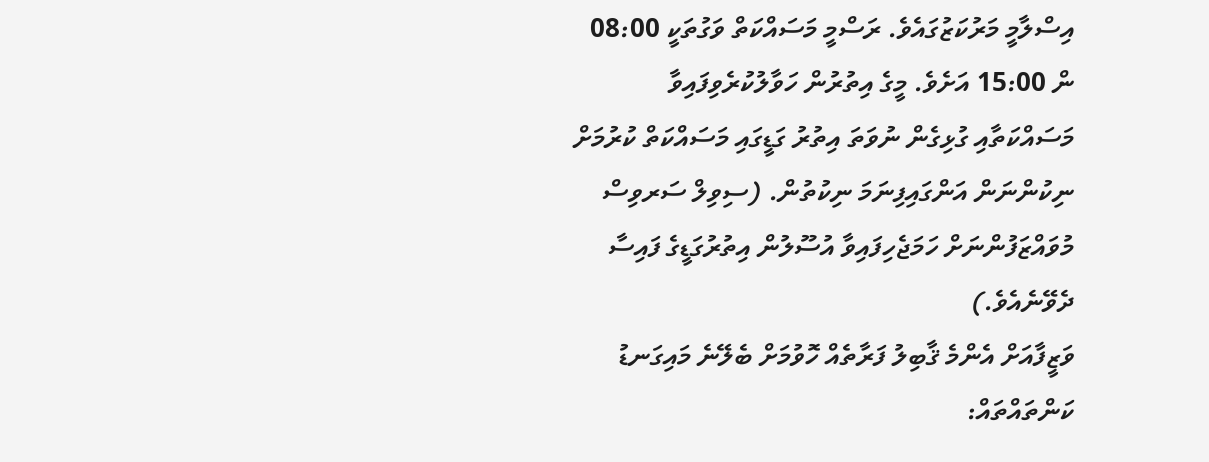އިސްލާމީ މަރުކަޒުގައެވެ. ރަސްމީ މަސައްކަތް ވަގުތަކީ 08:00 ން 15:00 އަށެވެ. މީގެ އިތުރުން ހަވާލުކުރެވިފައިވާ މަސައްކަތާއި ގުޅިގެން ނުވަތަ އިތުރު ގަޑީގައި މަސައްކަތް ކުރުމަށް ނިކުންނަން އަންގައިފިނަމަ ނިކުތުން. (ސިވިލް ސަރވިސް މުވައްޒަފުންނަށް ހަމަޖެހިފައިވާ އުސޫލުން އިތުރުގަޑީގެ ފައިސާ ދެވޭނެއެވެ.)
ވަޒީފާއަށް އެންމެ ޤާބިލު ފަރާތެއް ހޮވުމަށް ބެލޭނެ މައިގަނޑު ކަންތައްތައް: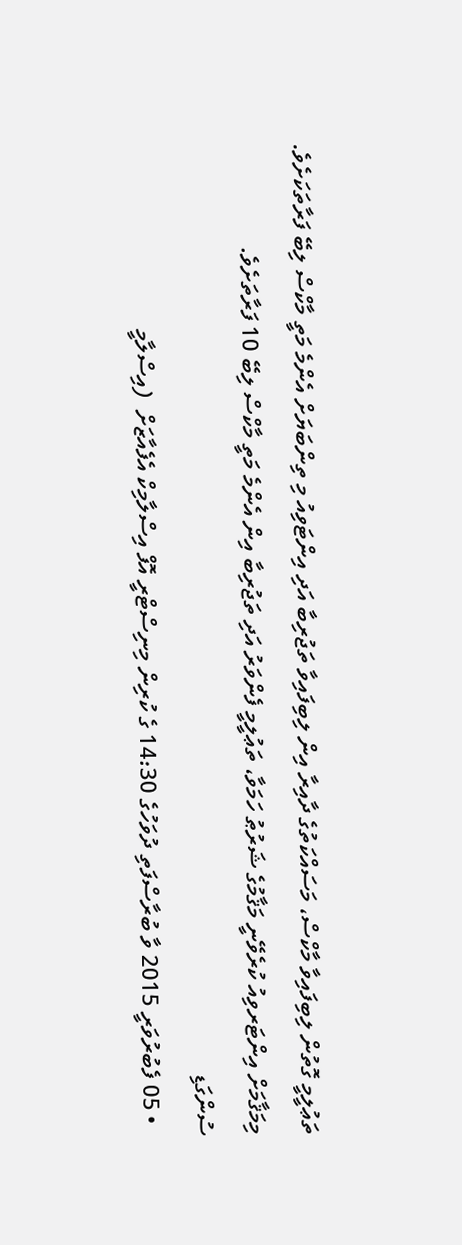ތަޢުލީމީ ގޮތުން ލިބިފައިވާ މާކްސް، މަސައްކަތުގެ ދާއިރާ އިން ލިބިފައިވާ ތަޖުރިބާ އަދި އިންޓަވިއު މި ތިންބަޔަށް އެންމެ މަތީ މާކްސް ލިބޭ ފަރާތަކަށެވެ.
މިމަޤާމަށް އިންޓަރވިއު ކުރެވޭނީ މަޤާމުގެ ޝަރުޠު ހަމަވާ، ތަޢުލީމީ ފެންވަރު އަދި ތަޖުރިބާ އިން އެންމެ މަތީ މާކްސް ލިބޭ 10 ފަރާތަށެވެ.
ސުންގަޑި
  • 05 ފެބުރުވަރީ 2015 ވާ ބުރާސްފަތި ދުވަހުގެ 14:30 ގެ ކުރިން މިނިސްޓްރީ އޮފް އިސްލާމިކް އެފެއާޒަށް  (އިސްލާމީ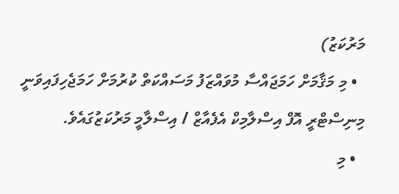މަރުކަޒު)
  • މި މަޤާމަށް ހަމަޖައްސާ މުވައްޒަފު މަސައްކަތް ކުރުމަށް ހަމަޖެހިފައިވަނީ މިނިސްޓްރީ އޮފް އިސްލާމިކް އެފެއާޒް / އިސްލާމީ މަރުކަޒުގައެވެ.
  • މި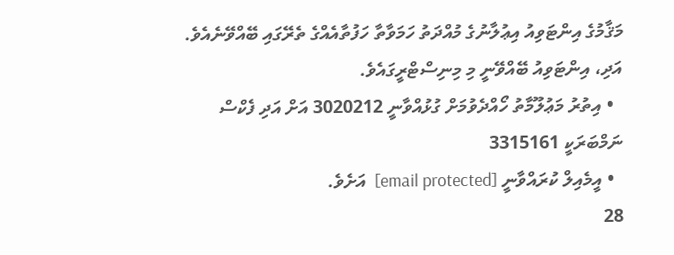މަޤާމުގެ އިންޓަވިއު އިޢުލާނުގެ މުއްދަތު ހަމަވާތާ ހަފުތާއެއްގެ ތެރޭގައި ބޭއްވޭނެއެވެ. އަދި، އިންޓަވިއު ބޭއްވޭނީ މި މިނިސްޓްރީގައެވެ.
  • އިތުރު މަޢުލޫމާތު ހޯއްދެވުމަށް ގުޅުއްވާނީ 3020212 އަށް އަދި ފެކްސް ނަމްބަރަކީ 3315161
  • އީމެއިލް ކުރައްވާނީ [email protected]  އަށެވެ.
28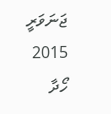ޖަނަވަރީ 2015
ހޯދާ